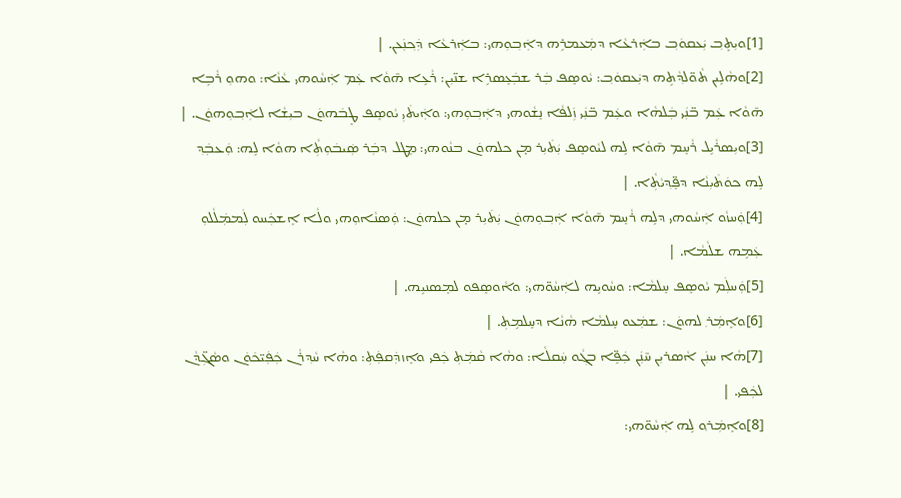[1]ܘܝܼܬܸܒ݂ ܝܲܥܩܘܿܒ݂ ܒܐܲܪܥܵܐ ܕܡܲܥܡܪܹܗ ܕܐܲܒ݂ܘܼܗܝ: ܒܐܲܪܥܵܐ ܕܲܟ݂ܢܲܥܢ. |
[2]ܘܗܵܠܹܝܢ ܬܵܘ̈ܠܕ݂ܵܬܹܗ ܕܝܲܥܩܘܿܒ݂: ܝܵܘܣܸܦ ܒܲܪ ܫܒܲܥܸܣܪܹܐ ܫܢ̈ܝܼܢ: ܪܵܥܹܐ ܗ̄ܘܵܐ ܥܲܡ ܐܲܚܵܘܗܝ ܥܵܢܵܐ: ܘܗܘܼ ܪܵܒܹܐ ܗ̄ܘܵܐ ܥܲܡ ܒ̈ܢܲܝ ܒܲܠܗܵܐ ܘܥܲܡ ܒ̈ܢܲܝ ܙܲܠܦܵܐ ܢܸܫܵܘܗܝ ܕܐܲܒ݂ܘܼܗܝ: ܘܐܲܝܬܿܝܼ ܝܵܘܣܸܦ ܛܸܒܿܗܘܿܢ ܒܝܼܫܵܐ ܠܐܲܒ݂ܘܼܗܘܿܢ. |
[3]ܘܝܼܣܪܵܝܹܠ ܪܵܚܸܡ ܗ̄ܘܵܐ ܠܹܗ ܠܝܵܘܣܸܦ ܝܲܬܿܝܼܪ ܡ̣ܢ ܟܠܗܘܿܢ ܒܢܵܘܗܝ: ܡܸܛܠ ܕܒܲܪ ܣܲܝܒܿܘܼܬܼܵܐ ܗܘܵܐ ܠܹܗ: ܘܲܥܒܲܕ݂ ܠܹܗ ܟܘܿܬܿܝܼܢܵܐ ܕܦܸ̈ܕ݂ܝܵܬܼܵܐ. |
[4]ܘܲܚܙܵܘ ܐܲܚܵܘܗܝ ܕܠܹܗ ܪܵܚܸܡ ܗ̄ܘܵܐ ܐܲܒ݂ܘܼܗܘܿܢ ܝܲܬܿܝܼܪ ܡ̣ܢ ܟܠܗܘܿܢ: ܘܲܣܢܵܐܘܼܗܝ ܘܠܵܐ ܐܸܫܟܲܚܘ ܠܲܡܡܲܠܵܠܘܼ ܥܲܡܹܗ ܫܠܵܡܵܐ. |
[5]ܘܲܚܠܲܡ ܝܵܘܣܸܦ ܚܸܠܡܵܐ: ܘܚܵܘܝܹܗ ܠܐܲܚܵܘ̈ܗܝ: ܘܐܵܘܣܸܦܘ ܠܡܸܣܢܝܹܗ. |
[6]ܘܐܸܡܲܪ݂ ܠܗܘܿܢ: ܫܡܲܥܘ ܚܸܠܡܵܐ ܗܵܢܵܐ ܕܚܸܠܡܹܬܼ. |
[7]ܗܵܐ ܚܢܲܢ ܐܵܣܪܝܼܢ ܚ̄ܢܲܢ ܟܲܦܹ̈ܐ ܒܓ݂ܵܘ ܚܲܩܠܵܐ: ܘܗܵܐ ܩܵܡܲܬܼ ܟܲܦܝ ܘܐܸܙܕܲܩܦܲܬܼ: ܘܗܵܐ ܚܵܕ݂ܪܵܢ ܟܲܦܲܝ̈ܟܿܘܿܢ ܘܣܵܓܼ̈ܕܵܢ ܠܟܲܦܝ. |
[8]ܘܐܸܡܲܪ݂ܘ ܠܹܗ ܐܲܚܵܘ̈ܗܝ: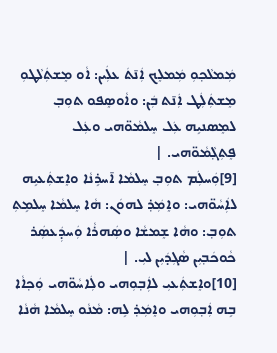ܡܲܡܠܵܟ݂ܘܼ ܡܲܡܠܸܟ ܐܲܢ̄ܬܿ ܥܠܲܝܢ: ܐܵܘ ܡܸܫܬܲܠܵܛܘܼ ܡܸܫܬܲܠܲܛ ܐܲܢ̄ܬ ܒܲܢ: ܘܐܵܘܣܸܦܘ ܬܘܼܒ݂ ܠܡܸܣܢܝܹܗ ܥܲܠ ܚܸܠܡܵܘ̈ܗܝ ܘܥܲܠ ܦܸܬܼܓ݂ܵܡܵܘ̈ܗܝ. |
[9]ܘܲܚܠܲܡ ܬܘܼܒ݂ ܚܸܠܡܵܐ ܐ̄ܚܪܹܢܵܐ ܘܐܸܫܬܲܥܝܹܗ ܠܐܲܚܵܘ̈ܗܝ: ܘܐܸܡܲܪ݂ ܠܗܘܿܢ: ܗܵܐ ܚܸܠܡܵܐ ܚܸܠܡܹܬܼ ܬܘܼܒ݂: ܘܗܵܐ ܫܸܡܫܵܐ ܘܣܲܗܪܵܐ ܘܲܚܕܲܥܣܲܪ ܟܵܘܟܿܒ݂ܝܼܢ ܣܵܓܼܕܿܝܼܢ ܠܝܼ. |
[10]ܘܐܸܫܬܲܥܝܼ ܠܐܲܒ݂ܘܼܗܝ ܘܠܲܐܚܵܘ̈ܗܝ ܘܲܟ݂ܐܵܐ ܒܹܗ ܐܲܒ݂ܘܼܗܝ ܘܐܸܡܲܪ݂ ܠܹܗ: ܡܵܢܵܘ ܚܸܠܡܵܐ ܗܵܢܵܐ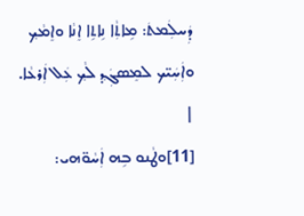ܕܲܚܠܲܡܬܿ: ܡܹܐܬܼܵܐ ܢܹܐܬܹܐ ܐܸܢܵܐ ܘܐܸܡܵܟ݂ ܘܐܲܚܲܝ̈ܟ ܠܡܸܣܓܲܕ݂ ܠܵܟ݂ ܥܲܠ ܐܲܪܥܵܐ. |
[11]ܘܛܵܢܘ ܒܹܗ ܐܲܚܵܘ̈ܗܝ: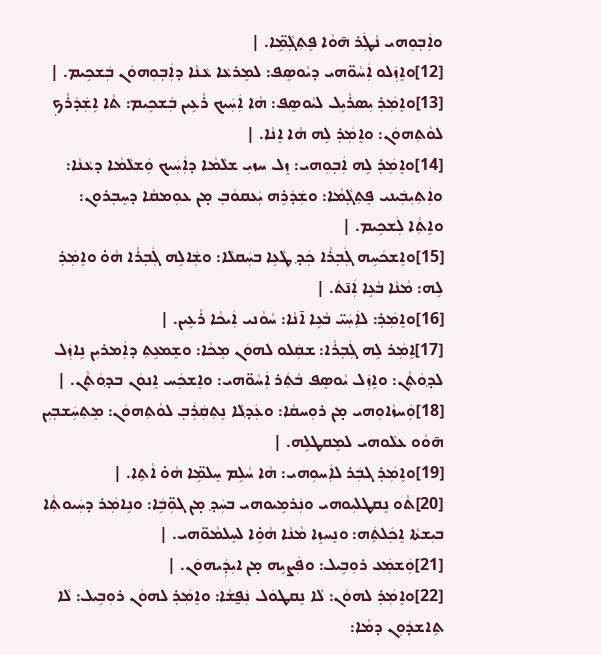ܘܐܲܒ݂ܘܼܗܝ ܢܵܛܲܪ ܗ̄ܘܵܐ ܦܸܬܼܓ݂ܵܡܹ̈ܐ. |
[12]ܘܐܸܙܲܠܘ ܐܲܚܵܘ̈ܗܝ ܕܝܵܘܣܸܦ: ܠܡܸܪܥܵܐ ܥܵܢܵܐ ܕܐܲܒ݂ܘܼܗܘܿܢ ܒܲܫܟܹܝܡ. |
[13]ܘܐܸܡܲܪ݂ ܝܼܣܪܵܝܹܠ ܠܝܵܘܣܸܦ: ܗܵܐ ܐܲܚܲܝܟ ܪܵܥܹܝܢ ܒܲܫܟܹܝܡ: ܬܵܐ ܐܹܫܲܕܿܪܵܟ݂ ܠܘܵܬܼܗܘܿܢ: ܘܐܸܡܲܪ݂ ܠܹܗ ܗܵܐ ܐܸܢܵܐ. |
[14]ܘܐܸܡܲܪ݂ ܠܹܗ ܐܲܒ݂ܘܼܗܝ: ܙܸܠ ܚܙܝܼ ܫܠܵܡܵܐ ܕܐܲܚܲܝܟ ܘܲܫܠܵܡܵܐ ܕܥܵܢܵܐ: ܘܐܲܬܼܝܼܒܲܝܢܝ ܦܸܬܼܓ݂ܵܡܵܐ: ܘܫܲܕܿܪܹܗ ܝܲܥܩܘܿܒ݂ ܡ̣ܢ ܥܘܼܡܩܵܐ ܕܚܸܒ݂ܪܘܼܢ: ܘܐܸܬܼܵܐ ܠܲܫܟܹܝܡ. |
[15]ܘܐܸܫܟܿܚܹܗ ܓܲܒ݂ܪܵܐ ܟܲܕ݂ ܛܵܥܹܐ ܒܚܲܩܠܵܐ: ܘܫܲܐܠܹܗ ܓܲܒ݂ܪܵܐ ܗܵܘ̇ ܘܐܸܡܲܪ݂ ܠܹܗ: ܡܵܢܵܐ ܒܵܥܹܐ ܐܲܢ̄ܬܿ. |
[16]ܘܐܸܡܲܪ݂: ܠܐܲܚܲܝ̈ ܒܵܥܹܐ ܐ̄ܢܵܐ: ܚܵܘܵܢܝ ܐܲܝܟܵܐ ܪܵܥܹܝܢ. |
[17]ܐܸܡܲܪ ܠܹܗ ܓܲܒ݂ܪܵܐ: ܫܩܲܠܘ ܠܗܘܿܢ ܡܸܟܵܐ: ܘܫܸܡܥܹܬܼ ܕܐܲܡܪܝܼܢ ܢܹܐܙܲܠ ܠܕ݂ܘܿܬܼܵܢ: ܘܐܸܙܲܠ ܝܵܘܣܸܦ ܒܵܬܲܪ ܐܲܚܵܘ̈ܗܝ: ܘܐܸܫܟܲܚ ܐܸܢܘܿܢ ܒܕ݂ܘܿܬܼܵܢ. |
[18]ܘܲܚܙܵܐܘܼܗܝ ܡ̣ܢ ܪܘܼܚܩܵܐ: ܘܥܲܕ݂ܠܵܐ ܢܸܬܼܩܲܪܲܒ݂ ܠܘܵܬܼܗܘܿܢ: ܡܸܬܼܚܲܫܒ݂ܝܼܢ ܗ̄ܘܵܘ ܥܠܵܘܗܝ ܠܡܸܩܛܠܹܗ. |
[19]ܘܐܸܡܲܪ݂ ܓܒܲܪ ܠܐܲܚܘܼܗܝ: ܗܵܐ ܚܵܠܹܡ ܚܸܠܡܹ̈ܐ ܗܵܘ̇ ܐܵܬܹܐ. |
[20]ܬܵܘ ܢܸܩܛܠܝܼܘܗܝ ܘܢܲܪܡܹܝܘܗܝ ܒܚܲܕ݂ ܡ̣ܢ ܓܘܼ̈ܒܹܿܐ: ܘܢܹܐܡܲܪ ܕܚܲܝܘܬܼܵܐ ܒܝܼܫܬܵܐ ܐܸܟܲܠܬܹܿܗ: ܘܢܸܚܙܸܐ ܡܵܢܵܐ ܗܵܘܹ̇ܐ ܠܚܸܠܡܵܘ̈ܗܝ. |
[21]ܘܲܫܡܲܥ ܪܘܼܒܹܝܠ: ܘܦܲܨܝܹܗ ܡ̣ܢ ܐܝܼܕܲܝܗܘܿܢ. |
[22]ܘܐܸܡܲܪ݂ ܠܗܘܿܢ: ܠܵܐ ܢܸܩܛܘܿܠ ܢܲܦ̮ܫܵܐ: ܘܐܸܡܲܪ݂ ܠܗܘܿܢ ܪܘܼܒܹܝܠ: ܠܵܐ ܬܹܐܫܕܿܘܼܢ ܕܡܵܐ: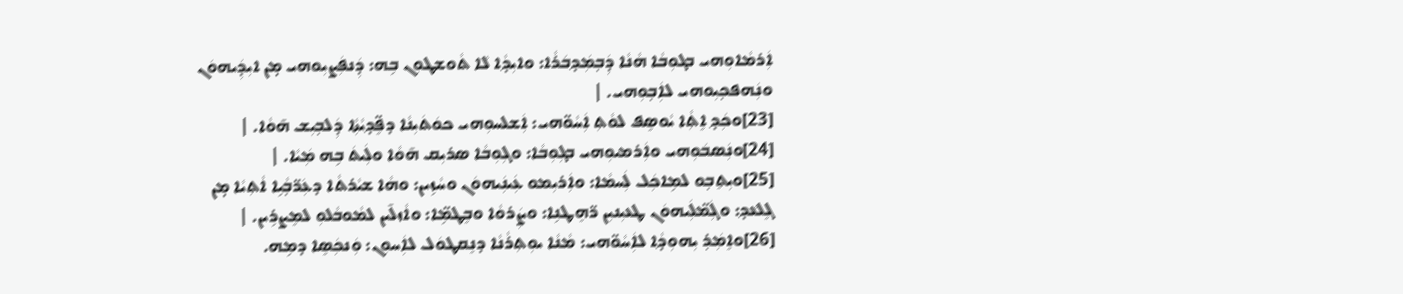ܐܲܪܡܵܐܘܼܗܝ ܒܓܘܼܒܵܐ ܗܵܢܵܐ ܕܲܒ݂ܡܲܕ݂ܒܿܪܵܐ: ܘܐܝܼܕ݂ܵܐ ܠܵܐ ܬܵܘܫܛܘܼܢ ܒܹܗ: ܕܲܢܦܲܨܝܼܘܗܝ ܡ̣ܢ ܐܝܼܕܲܝܗܘܿܢ ܘܢܲܗܦܟ݂ܝܼܘܗܝ ܠܐܲܒ݂ܘܼܗܝ. |
[23]ܘܟܲܕ݂ ܐܸܬܼܵܐ ܝܵܘܣܸܦ ܠܘܵܬܼ ܐܲܚܵܘ̈ܗܝ: ܐܲܫܠܚܘܼܗܝ ܟܘܿܬܿܝܼܢܵܐ ܕܦܸ̈ܕ݂ܝܵܬܼܵܐ ܕܲܠܒ݂ܝܼܫ ܗ̄ܘܵܐ. |
[24]ܘܢܲܣܒܿܘܼܗܝ ܘܐܲܪܡܝܘܼܗܝ ܒܓܼܘܼܒܵܐ: ܘܓܼܘܼܒܵܐ ܣܪܝܼܩ ܗ̄ܘܵܐ ܘܠܲܝܬܿ ܒܹܗ ܡܲܝܵܐ. |
[25]ܘܝܼܬܸܒ݂ܘ ܠܡܹܐܟܲܠ ܠܲܚܡܵܐ: ܘܐܲܪܝܼܡܘ ܥܲܝܢܲܝܗܘܿܢ ܘܚܵܙܹܝܢ: ܘܗܵܐ ܫܝܵܪܬܵܐ ܕܥܲܪ̈ܒ݂ܵܝܹܐ ܐܵܬܼܝܵܐ ܡ̣ܢ ܓܸܠܥܵܕ݂: ܘܓܲܡ̈ܠܲܝܗܘܿܢ ܛܥܝܼܢܝܼܢ ܪ̈ܗܸܛܢܹܐ: ܘܨܲܪܘܵܐ ܘܒܸܛܡܹ̈ܐ: ܘܐܵܙܠ̄ܝܢ ܠܡܵܘܒܵܠܘܼ ܠܡܸܨܪܹܝܢ. |
[26]ܘܐܸܡܲܪ݂ ܝܼܗܘܼܕ݂ܵܐ ܠܐܲܚܵܘ̈ܗܝ: ܡܵܢܵܐ ܝܘܼܬܼܪܵܢܵܐ ܕܢܸܩܛܘܿܠ ܠܐܲܚܘܼܢ: ܘܲܢܟܲܣܸܐ ܕܡܹܗ.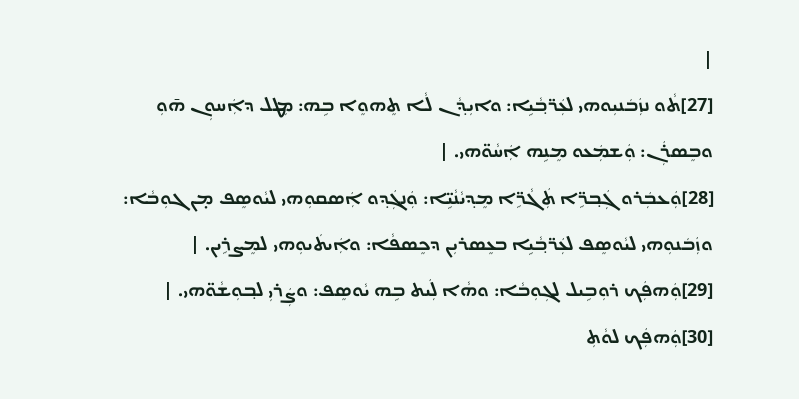|
[27]ܬܵܘ ܢܙܲܒܿܢܝܼܘܗܝ ܠܥܲܪ̈ܒ݂ܵܝܹܐ: ܘܐܝܼܕ݂ܵܢ ܠܵܐ ܬܸܗܘܸܐ ܒܹܗ: ܡܸܛܠ ܕܐܲܚܘܼܢ ܗ̄ܘܼ ܘܒܸܣܪܲܢ: ܘܲܫܡܲܥܘ ܡܸܢܹܗ ܐܲܚܵܘ̈ܗܝ. |
[28]ܘܲܥܒܲܪܘ ܓܲܒ݂ܪܹ̈ܐ ܬܲܓܵܪܹ̈ܐ ܡܸܕ݂ܝܵܢܵܝܹ̈ܐ: ܘܲܢܓܲܕ݂ܘ ܐܲܣܩܘܼܗܝ ܠܝܵܘܣܸܦ ܡ̣ܢ ܓܘܼܒܵܐ: ܘܙܲܒܿܢܘܼܗܝ ܠܝܵܘܣܸܦ ܠܥܲܪ̈ܒ݂ܵܝܹܐ ܒܥܸܣܪܝܼܢ ܕܟܸܣܦܵܐ: ܘܐܲܝܬܿܝܘܼܗܝ ܠܡܸܨܪܹܝܢ. |
[29]ܘܲܗܦܲܟ ܪܘܼܒܹܝܠ ܠܓܼܘܼܒܵܐ: ܘܗܵܐ ܠܲܝܬ ܒܹܗ ܝܵܘܣܸܦ: ܘܨܲܪܝܼ ܠܒ݂ܘܼܫܵܘ̈ܗܝ. |
[30]ܘܲܗܦܲܟ ܠܘܵܬܼ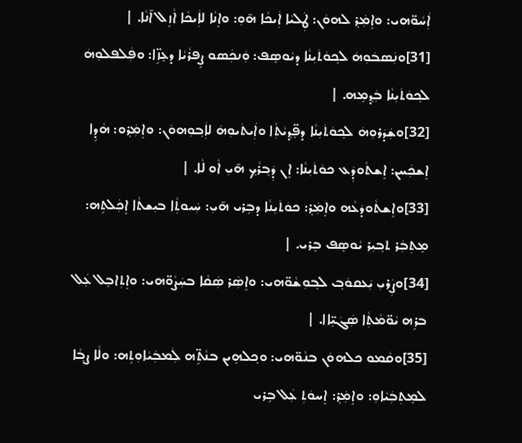ܐܲܚܵܘ̈ܗܝ: ܘܐܸܡܲܪ݂ ܠܗܘܿܢ: ܛܲܠܝܵܐ ܐܲܝܟܵܐ ܗ̄ܘܼ: ܘܐܸܢܵܐ ܠܐܲܝܟܵܐ ܐܵܙܹܠ ܐ̄ܢܵܐ. |
[31]ܘܢܲܣܒܿܘܼܗܿ ܠܟ݂ܘܿܬܿܝܼܢܵܐ ܕܝܵܘܣܸܦ: ܘܲܢܟܲܣܘ ܨܸܦܪܵܝܵܐ ܕܥܸܙܹ̈ܐ: ܘܦܲܠܦܠܘܼܗܿ ܠܟ݂ܘܿܬܿܝܼܢܵܐ ܒܲܕ݂ܡܹܗ. |
[32]ܘܫܲܕܿܪܘܼܗܿ ܠܟ݂ܘܿܬܿܝܼܢܵܐ ܕܦܸ̈ܕ݂ܝܵܬܼܵܐ ܘܐܲܝܬܿܝܘܼܗܿ ܠܐܲܒ݂ܘܼܗܘܿܢ: ܘܐܸܡܲܪ݂ܘ: ܗܵܕܹܐ ܐܸܫܟܲܚܢ: ܐܸܫܬܵܘܕܲܥ ܟܘܿܬܿܝܼܢܵܐ: ܐܸܢ ܕܲܒ݂ܪܵܟ݂ ܗ̄ܝܼ ܐܵܘ ܠܵܐ. |
[33]ܘܐܸܫܬܵܘܕܿܥܵܗ ܘܐܸܡܲܪ݂: ܟܘܿܬܿܝܼܢܵܐ ܕܒܹܪܝ ܗ̄ܝܼ: ܚܲܝܘܬܼܵܐ ܒܝܼܫܬܵܐ ܐܸܟܲܠܬܹܗ: ܡܸܬܼܒܲܪ ܬܒ݂ܝܼܪ ܝܵܘܣܸܦ ܒܹܪܝ. |
[34]ܘܨܲܪܝܼ ܝܲܥܩܘܿܒ݂ ܠܒ݂ܘܼܫܵܘ̈ܗܝ: ܘܐܸܣܲܪ ܣܲܩܵܐ ܒܚܲܨܵܘ̈ܗܝ: ܘܐܸܬܼܐܒܸܠ ܥܲܠ ܒܪܹܗ ܝܵܘ̈ܡܵܬܼܵܐ ܣܲܓܿܝܹ̈ܐܐ. |
[35]ܘܩܵܡܘ ܟܠܗܘܿܢ ܒܢܵܘ̈ܗܝ: ܘܟ݂ܠܗܹܝܢ ܒܢܵܬܹ̈ܗ ܠܲܡܒܲܝܵܐܘܼܬܹܗ: ܘܠܵܐ ܨܒ݂ܵܐ ܠܡܸܬܼܒܲܝܵܐܘܼ: ܘܐܸܡܲܪ݂: ܐܸܚܘܿܬܼ ܥܲܠ ܒܹܪܝ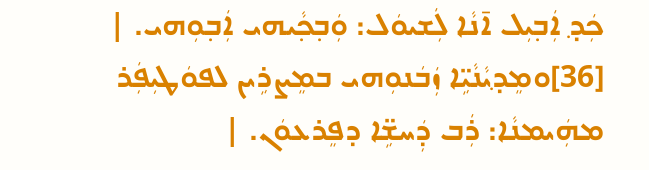ܟܲܕ݂ ܐܲܒ݂ܝܼܠ ܐ̄ܢܵܐ ܠܲܫܝܘܿܠ: ܘܲܒ݂ܟ݂ܵܝܗܝ ܐܲܒ݂ܘܼܗܝ. |
[36]ܘܡܸܕ݂ܝܵܢܵܝܹ̈ܐ ܙܲܒܿܢܘܼܗܝ ܒܡܸܨܪܹܝܢ ܠܦܘܿܛܝܼܦܲܪ ܡܗܲܝܡܢܵܐ: ܪܲܒ ܕܲܚܫܹ̈ܐ ܕܦܸܪܥܘܿܢ. |